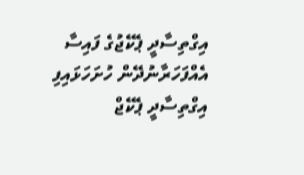އިގްތިސާދީ ޕެކޭޖުގެ ފައިސާ އެއްފަހަރާނުދޭން ހުށަހަޅައިފި
އިގްތިސާދީ ޕެކޭޖް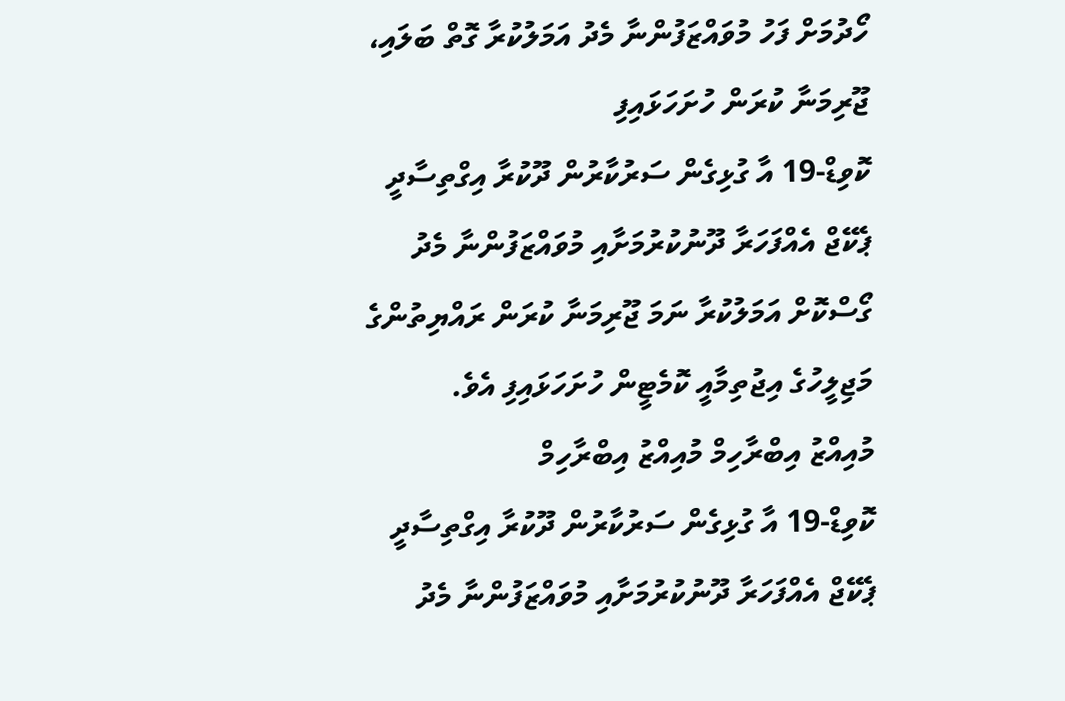ހޯދުމަށް ފަހު މުވައްޒަފުންނާ މެދު އަމަލުކުރާ ގޮތް ބަލައި، ޖޫރިމަނާ ކުރަން ހުށަހަޅައިފި
ކޮވިޑް-19 އާ ގުޅިގެން ސަރުކާރުން ދޫކުރާ އިގްތިސާދީ ޕެކޭޖް އެއްފަހަރާ ދޫނުކުރުމަށާއި މުވައްޒަފުންނާ މެދު ގޯސްކޮށް އަމަލުކުރާ ނަމަ ޖޫރިމަނާ ކުރަން ރައްޔިތުންގެ މަޖިލީހުގެ އިޖުތިމާއީ ކޮމެޓީން ހުށަހަޅައިފި އެވެ.
މުއިއްޒު އިބްރާހިމް މުއިއްޒު އިބްރާހިމް
ކޮވިޑް-19 އާ ގުޅިގެން ސަރުކާރުން ދޫކުރާ އިގްތިސާދީ ޕެކޭޖް އެއްފަހަރާ ދޫނުކުރުމަށާއި މުވައްޒަފުންނާ މެދު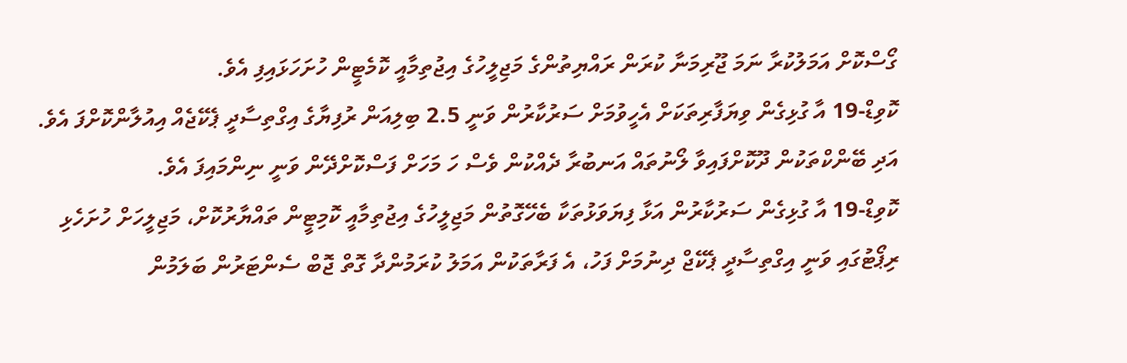ގޯސްކޮށް އަމަލުކުރާ ނަމަ ޖޫރިމަނާ ކުރަން ރައްޔިތުންގެ މަޖިލީހުގެ އިޖުތިމާއީ ކޮމެޓީން ހުށަހަޅައިފި އެވެ.
ކޮވިޑް-19 އާ ގުޅިގެން ވިޔަފާރިތަކަށް އެހީވުމަށް ސަރުކާރުން ވަނީ 2.5 ބިލިއަން ރުފިޔާގެ އިގްތިސާދީ ޕެކޭޖެއް އިއުލާންކޮށްފަ އެވެ. އަދި ބޭންކްތަކުން ދޫކޮށްފައިވާ ލޯނުތައް އަނބުރާ ދެއްކުން ވެސް ހަ މަހަށް ފަސްކޮށްދޭން ވަނީ ނިންމައިފަ އެވެ.
ކޮވިޑް-19 އާ ގުޅިގެން ސަރުކާރުން އަޅާ ފިޔަވަޅުތަކާ ބެހޭގޮތުން މަޖިލީހުގެ އިޖުތިމާއީ ކޮމިޓީން ތައްޔާރުކޮށް، މަޖިލީހަށް ހުށަހެޅި ރިޕޯޓުގައި ވަނީ އިގްތިސާދީ ޕެކޭޖް ދިނުމަށް ފަހު، އެ ފަރާތަކުން އަމަލު ކުރަމުންދާ ގޮތް ޖޮބް ސެންޓަރުން ބަލަމުން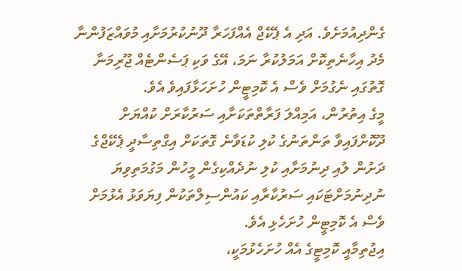ގެންދިއުމަށެވެ. އަދި އެ ޕެކޭޖް އެއްފަހަރާ ދޫނުކުރުމަށާއި މުވައްޒަފުންނާ މެދު އިހާނެތިކޮށް އަމަލުކުރާ ނަމަ، އޭގެ ވަކި ޕަސެންޓެއް ޖޫރިމަނާ ގޮތުގައި ނެގުމަށް ވެސް އެ ކޮމިޓީން ހުށަހަޅާފައިވެ އެވެ.
މީގެ އިތުރުން، އަމިއްލަ ފަރާތްތަކަށާއި ސަރުކާރަށް ކުއްޔަށް ދޫކޮށްފައިވާ ތަންތަނުގެ ކުލި ކުޑަވާނެ ގޮތަކަށް އިގްތިސާދީ ޕެކޭޖްގެ ދަށުން ލުއި ދިނުމަށާއި ކުލި ނުދެއްކިގެން މީހުން މަގުމަތިވިޔަ ނުދިނުމަށްޓަކައި ސަރުކާރާއި ކައުންސިލްތަކުން ފިޔަވަޅު އެޅުމަށް ވެސް އެ ކޮމިޓީން ހުށަހެޅި އެވެ.
އިޖުތިމާއީ ކޮމިޓީގެ އެއް ހުށަހެޅުމަކީ،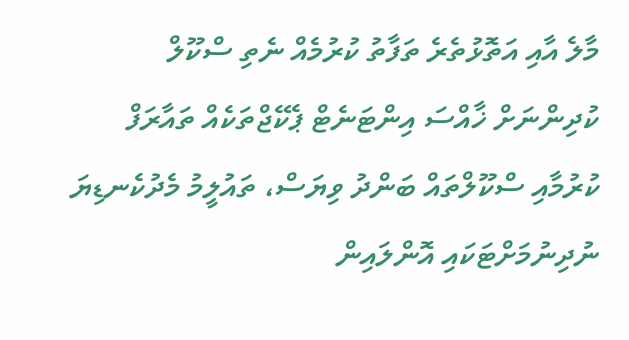މާލެ އާއި އަތޮޅުތެރެ ތަފާތު ކުރުމެއް ނެތި ސްކޫލް ކުދިންނަށް ޚާއްސަ އިންޓަނެޓް ޕެކޭޖްތަކެއް ތައާރަފް ކުރުމާއި ސްކޫލްތައް ބަންދު ވިޔަސް، ތައުލީމު މެދުކެނޑިޔަ ނުދިނުމަށްޓަކައި އޮންލައިން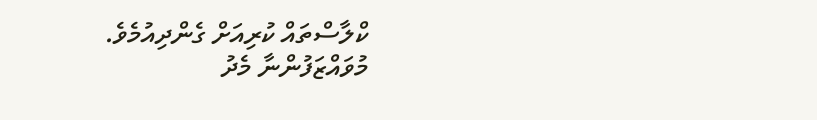ކްލާސްތައް ކުރިއަށް ގެންދިއުމެވެ.
މުވައްޒަފުންނާ މެދު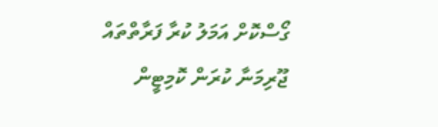ގޯސްކޮށް އަމަލު ކުރާ ފަރާތްތައް ޖޫރިމަނާ ކުރަން ކޮމިޓީން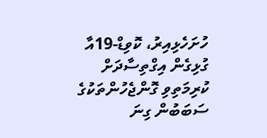ހުށަހެޅިއިރު، ކޮވިޑް-19އާ ގުޅިގެން އިގްތިސާދަށް ކުރިމަތިވި ގޮންޖެހުންތަކުގެ ސަބަބުން ގިނަ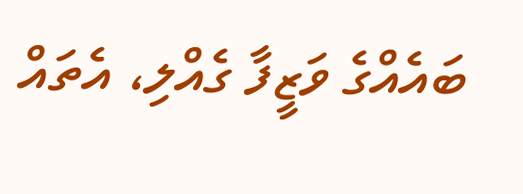ބައެއްގެ ވަޒީފާ ގެއްލި، އެތައް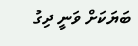ބަޔަކަށް ވަނީ ދިގު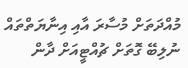މުއްދަތަށް މުސާރަ އާއި އިނާޔަތްތައް ނުލިބޭ ގޮތަށް ޗުއްޓީއަށް ދާން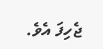ޖެހިފަ އެވެ.